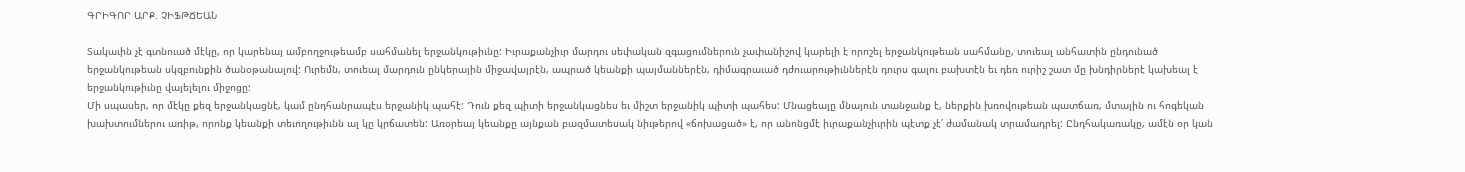ԳՐԻԳՈՐ ԱՐՔ. ՉԻՖԹՃԵԱՆ

Տակաւին չէ գտնուած մէկը, որ կարենայ ամբողջութեամբ սահմանել երջանկութիւնը: Իւրաքանչիւր մարդու սեփական զգացումներուն չափանիշով կարելի է որոշել երջանկութեան սահմանը, տուեալ անհատին ընդունած երջանկութեան սկզբունքին ծանօթանալով: Ուրեմն, տուեալ մարդուն ընկերային միջավայրէն, ապրած կեանքի պայմաններէն, դիմագրաւած դժուարութիւններէն դուրս գալու բախտէն եւ դեռ ուրիշ շատ մը խնդիրներէ կախեալ է երջանկութիւնը վայելելու միջոցը:
Մի սպասեր, որ մէկը քեզ երջանկացնէ, կամ ընդհանրապէս երջանիկ պահէ: Դուն քեզ պիտի երջանկացնես եւ միշտ երջանիկ պիտի պահես: Մնացեալը մնայուն տանջանք է, ներքին խռովութեան պատճառ, մտային ու հոգեկան խախտումներու առիթ, որոնք կեանքի տեւողութիւնն ալ կը կրճատեն: Առօրեայ կեանքը այնքան բազմատեսակ նիւթերով «ճոխացած» է, որ անոնցմէ իւրաքանչիւրին պէտք չէ՛ ժամանակ տրամադրել: Ընդհակառակը, ամէն օր կան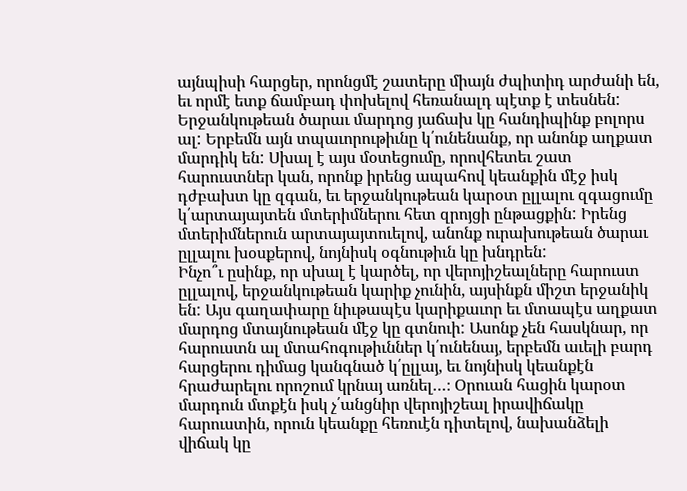այնպիսի հարցեր, որոնցմէ շատերը միայն ժպիտիդ արժանի են, եւ որմէ ետք ճամբադ փոխելով հեռանալդ պէտք է տեսնեն:
Երջանկութեան ծարաւ մարդոց յաճախ կը հանդիպինք բոլորս ալ: Երբեմն այն տպաւորութիւնը կ՛ունենանք, որ անոնք աղքատ մարդիկ են: Սխալ է այս մօտեցումը, որովհետեւ շատ հարուստներ կան, որոնք իրենց ապահով կեանքին մէջ իսկ դժբախտ կը զգան, եւ երջանկութեան կարօտ ըլլալու զգացումը կ՛արտայայտեն մտերիմներու հետ զրոյցի ընթացքին: Իրենց մտերիմներուն արտայայտուելով, անոնք ուրախութեան ծարաւ ըլլալու խօսքերով, նոյնիսկ օգնութիւն կը խնդրեն:
Ինչո՞ւ ըսինք, որ սխալ է կարծել, որ վերոյիշեալները հարուստ ըլլալով, երջանկութեան կարիք չունին, այսինքն միշտ երջանիկ են: Այս գաղափարը նիւթապէս կարիքաւոր եւ մտապէս աղքատ մարդոց մտայնութեան մէջ կը գտնուի: Ասոնք չեն հասկնար, որ հարուստն ալ մտահոգութիւններ կ՛ունենայ, երբեմն աւելի բարդ հարցերու դիմաց կանգնած կ՛ըլլայ, եւ նոյնիսկ կեանքէն հրաժարելու որոշում կրնայ առնել…։ Օրուան հացին կարօտ մարդուն մտքէն իսկ չ՛անցնիր վերոյիշեալ իրավիճակը հարուստին, որուն կեանքը հեռուէն դիտելով, նախանձելի վիճակ կը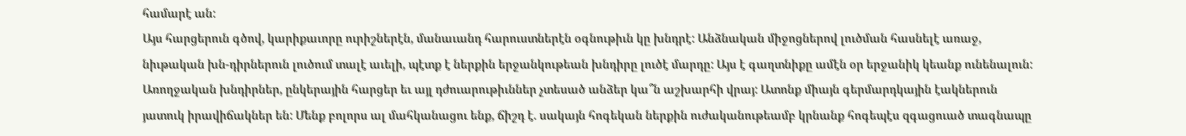համարէ ան:
Այս հարցերուն գծով, կարիքաւորը ուրիշներէն, մանաւանդ հարուստներէն օգնութիւն կը խնդրէ: Անձնական միջոցներով լուծման հասնելէ առաջ, նիւթական խն-դիրներուն լուծում տալէ աւելի, պէտք է ներքին երջանկութեան խնդիրը լուծէ մարդը: Այս է գաղտնիքը ամէն օր երջանիկ կեանք ունենալուն: Առողջական խնդիրներ, ընկերային հարցեր եւ այլ դժուարութիւններ չտեսած անձեր կա՞ն աշխարհի վրայ: Ատոնք միայն գերմարդկային էակներուն յատուկ իրավիճակներ են: Մենք բոլորս ալ մահկանացու ենք, ճիշդ է. սակայն հոգեկան ներքին ուժականութեամբ կրնանք հոգեպէս զգացուած տագնապը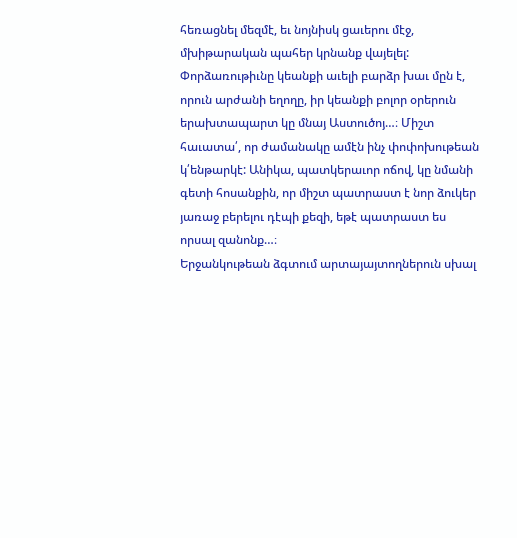հեռացնել մեզմէ, եւ նոյնիսկ ցաւերու մէջ, մխիթարական պահեր կրնանք վայելել: Փորձառութիւնը կեանքի աւելի բարձր խաւ մըն է, որուն արժանի եղողը, իր կեանքի բոլոր օրերուն երախտապարտ կը մնայ Աստուծոյ…։ Միշտ հաւատա՛, որ ժամանակը ամէն ինչ փոփոխութեան կ՛ենթարկէ: Անիկա, պատկերաւոր ոճով, կը նմանի գետի հոսանքին, որ միշտ պատրաստ է նոր ձուկեր յառաջ բերելու դէպի քեզի, եթէ պատրաստ ես որսալ զանոնք…։
Երջանկութեան ձգտում արտայայտողներուն սխալ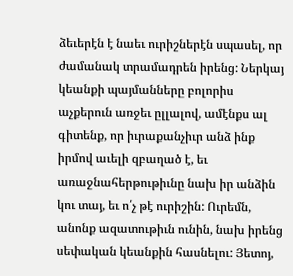ձեւերէն է նաեւ ուրիշներէն սպասել, որ ժամանակ տրամադրեն իրենց: Ներկայ կեանքի պայմանները բոլորիս աչքերուն առջեւ ըլլալով, ամէնքս ալ գիտենք, որ իւրաքանչիւր անձ ինք իրմով աւելի զբաղած է, եւ առաջնահերթութիւնը նախ իր անձին կու տայ, եւ ո՛չ թէ ուրիշին: Ուրեմն, անոնք ազատութիւն ունին, նախ իրենց սեփական կեանքին հասնելու: Յետոյ,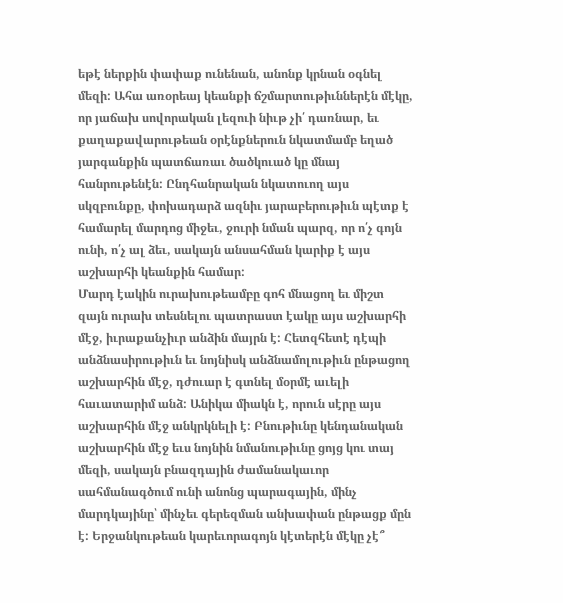եթէ ներքին փափաք ունենան, անոնք կրնան օգնել մեզի: Ահա առօրեայ կեանքի ճշմարտութիւններէն մէկը, որ յաճախ սովորական լեզուի նիւթ չի՛ դառնար, եւ քաղաքավարութեան օրէնքներուն նկատմամբ եղած յարգանքին պատճառաւ ծածկուած կը մնայ հանրութենէն: Ընդհանրական նկատուող այս սկզբունքը, փոխադարձ ազնիւ յարաբերութիւն պէտք է համարել մարդոց միջեւ, ջուրի նման պարզ, որ ո՛չ գոյն ունի, ո՛չ ալ ձեւ, սակայն անսահման կարիք է այս աշխարհի կեանքին համար:
Մարդ էակին ուրախութեամբը գոհ մնացող եւ միշտ զայն ուրախ տեսնելու պատրաստ էակը այս աշխարհի մէջ, իւրաքանչիւր անձին մայրն է: Հետզհետէ դէպի անձնասիրութիւն եւ նոյնիսկ անձնամոլութիւն ընթացող աշխարհին մէջ, դժուար է գտնել մօրմէ աւելի հաւատարիմ անձ: Անիկա միակն է, որուն սէրը այս աշխարհին մէջ անկրկնելի է: Բնութիւնը կենդանական աշխարհին մէջ եւս նոյնին նմանութիւնը ցոյց կու տայ մեզի, սակայն բնազդային ժամանակաւոր սահմանագծում ունի անոնց պարագային, մինչ մարդկայինը՝ մինչեւ գերեզման անխափան ընթացք մըն է: Երջանկութեան կարեւորագոյն կէտերէն մէկը չէ՞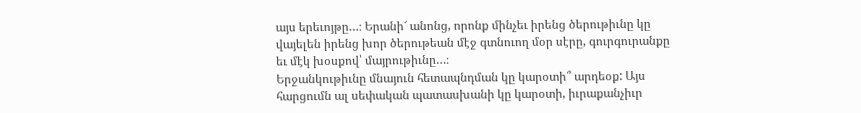այս երեւոյթը…։ Երանի՜ անոնց, որոնք մինչեւ իրենց ծերութիւնը կը վայելեն իրենց խոր ծերութեան մէջ գտնուող մօր սէրը, գուրգուրանքը եւ մէկ խօսքով՝ մայրութիւնը…։
Երջանկութիւնը մնայուն հետապնդման կը կարօտի՞ արդեօք: Այս հարցումն ալ սեփական պատասխանի կը կարօտի, իւրաքանչիւր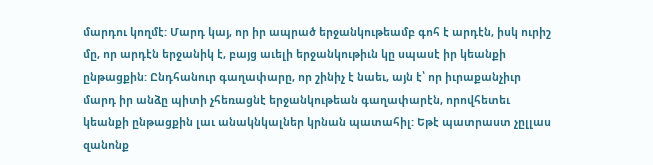մարդու կողմէ: Մարդ կայ, որ իր ապրած երջանկութեամբ գոհ է արդէն, իսկ ուրիշ մը, որ արդէն երջանիկ է, բայց աւելի երջանկութիւն կը սպասէ իր կեանքի ընթացքին: Ընդհանուր գաղափարը, որ շինիչ է նաեւ, այն է՝ որ իւրաքանչիւր մարդ իր անձը պիտի չհեռացնէ երջանկութեան գաղափարէն, որովհետեւ կեանքի ընթացքին լաւ անակնկալներ կրնան պատահիլ: Եթէ պատրաստ չըլլաս զանոնք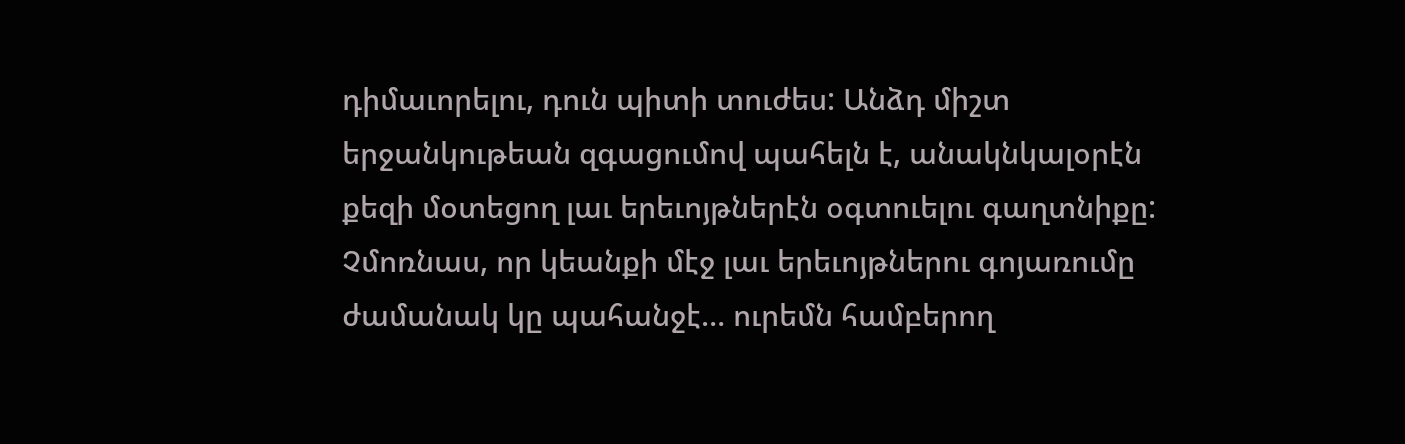դիմաւորելու, դուն պիտի տուժես: Անձդ միշտ երջանկութեան զգացումով պահելն է, անակնկալօրէն քեզի մօտեցող լաւ երեւոյթներէն օգտուելու գաղտնիքը: Չմոռնաս, որ կեանքի մէջ լաւ երեւոյթներու գոյառումը ժամանակ կը պահանջէ… ուրեմն համբերող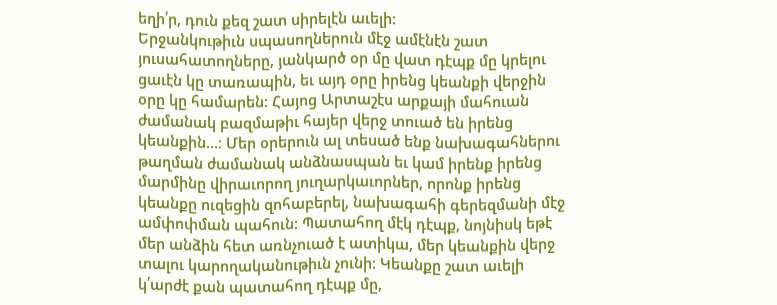եղի՛ր, դուն քեզ շատ սիրելէն աւելի:
Երջանկութիւն սպասողներուն մէջ ամէնէն շատ յուսահատողները, յանկարծ օր մը վատ դէպք մը կրելու ցաւէն կը տառապին, եւ այդ օրը իրենց կեանքի վերջին օրը կը համարեն: Հայոց Արտաշէս արքայի մահուան ժամանակ բազմաթիւ հայեր վերջ տուած են իրենց կեանքին…։ Մեր օրերուն ալ տեսած ենք նախագահներու թաղման ժամանակ անձնասպան եւ կամ իրենք իրենց մարմինը վիրաւորող յուղարկաւորներ, որոնք իրենց կեանքը ուզեցին զոհաբերել, նախագահի գերեզմանի մէջ ամփոփման պահուն: Պատահող մէկ դէպք, նոյնիսկ եթէ մեր անձին հետ առնչուած է ատիկա, մեր կեանքին վերջ տալու կարողականութիւն չունի: Կեանքը շատ աւելի կ՛արժէ քան պատահող դէպք մը,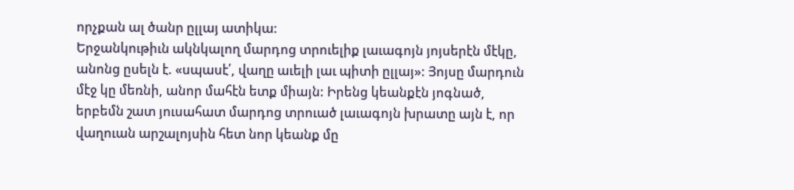որչքան ալ ծանր ըլլայ ատիկա:
Երջանկութիւն ակնկալող մարդոց տրուելիք լաւագոյն յոյսերէն մէկը, անոնց ըսելն է. «սպասէ՛, վաղը աւելի լաւ պիտի ըլլայ»: Յոյսը մարդուն մէջ կը մեռնի, անոր մահէն ետք միայն: Իրենց կեանքէն յոգնած, երբեմն շատ յուսահատ մարդոց տրուած լաւագոյն խրատը այն է, որ վաղուան արշալոյսին հետ նոր կեանք մը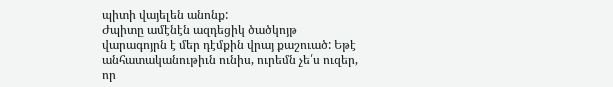պիտի վայելեն անոնք:
Ժպիտը ամէնէն ազդեցիկ ծածկոյթ վարագոյրն է մեր դէմքին վրայ քաշուած: Եթէ անհատականութիւն ունիս, ուրեմն չե՛ս ուզեր, որ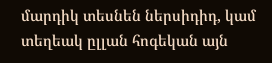մարդիկ տեսնեն ներսիդիդ, կամ տեղեակ ըլլան հոգեկան այն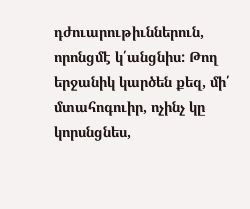դժուարութիւններուն, որոնցմէ կ՛անցնիս: Թող երջանիկ կարծեն քեզ, մի՛ մտահոգուիր, ոչինչ կը կորսնցնես,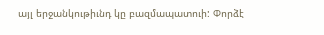այլ երջանկութիւնդ կը բազմապատուի: Փորձէ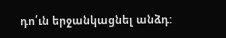դո՛ւն երջանկացնել անձդ: